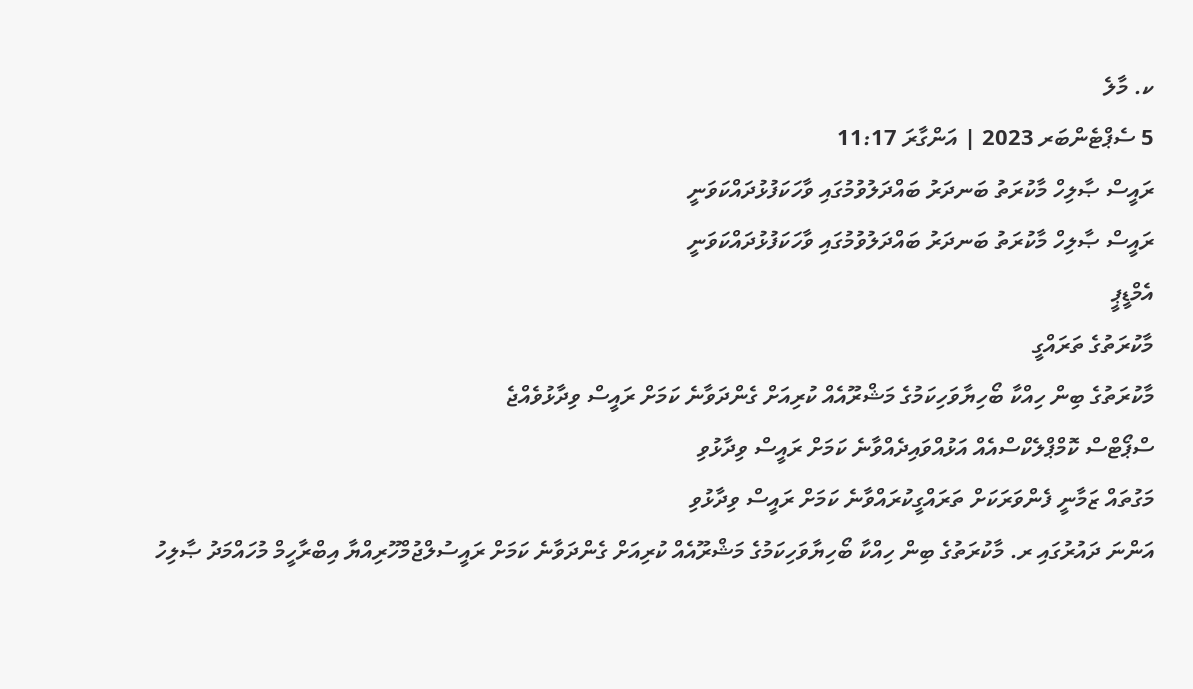ކ. މާލެ
5 ސެޕްޓެންބަރ 2023 | އަންގާރަ 11:17
ރައީސް ޞާލިހް މާކުރަތު ބަނދަރު ބައްދަލުވުމުގައި ވާހަކަފުޅުދައްކަވަނީ
ރައީސް ޞާލިހް މާކުރަތު ބަނދަރު ބައްދަލުވުމުގައި ވާހަކަފުޅުދައްކަވަނީ
އެމްޑީޕީ
މާކުރަތުގެ ތަރައްގީ
މާކުރަތުގެ ބިން ހިއްކާ ބޯހިޔާވަހިކަމުގެ މަޝްރޫއެއް ކުރިއަށް ގެންދަވާނެ ކަމަށް ރައީސް ވިދާޅުވެއްޖެ
ސްޕޯޓްސް ކޮމްޕްލެކްސްއެއް އަޅުއްވައިދެއްވާނެ ކަމަށް ރައީސް ވިދާޅުވި
މަގުތައް ޒަމާނީ ފެންވަރަކަށް ތަރައްގީކުރައްވާނެ ކަމަށް ރައީސް ވިދާޅުވި
އަންނަ ދައުރުގައި ރ. މާކުރަތުގެ ބިން ހިއްކާ ބޯހިޔާވަހިކަމުގެ މަޝްރޫއެއް ކުރިއަށް ގެންދަވާނެ ކަމަށް ރައީސުލްޖުމްހޫރިއްޔާ އިބްރާހީމް މުހައްމަދު ޞާލިހު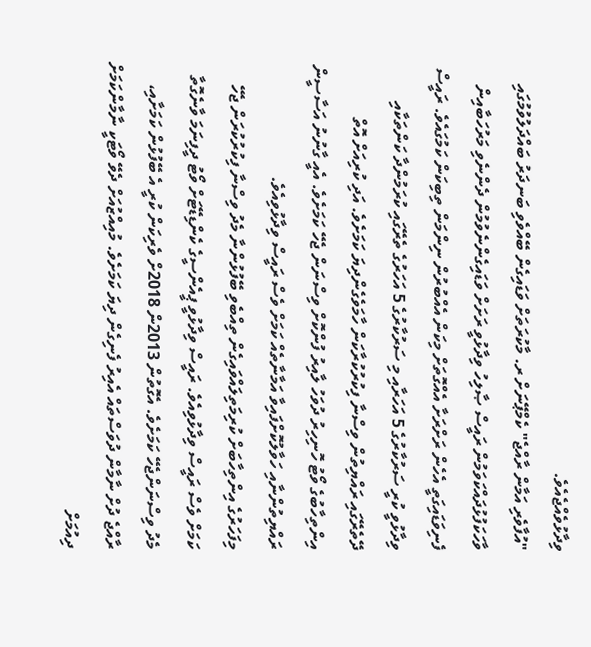ވިދާޅުވެއްޖެއެވެ.
"އުފާވެރި އަމާން ރާއްޖެ" ކެމްޕޭނަށް ރ. މާކުރަތަށް ވަޑައިގެން ބޭއްވެވި ބަނދަރު ބައްދަލުވުމުގައި ވާހަކަފުޅުދައްކަވަމުން ރައީސް ޞާލިހު ވިދާޅުވީ ރަށަށް ވަޑައިގެންނެވުމުން ދެންނެވި މަރުހަބާއިން ފެނިވަޑައިގަތީ އެހެން ރަށްރަށާ އެއްގޮތަށް މިކަން އެއްބުރުން ނިންމަން ތިބިކަން ކަމުގައެވެ. ރައީސް ވިދާޅުވީ ކުރީ ސަރުކާރުގެ 5 އަހަރާއި މި ސަރުކާރުގެ 5 އަހަރުގެ ތެރޭގައި ކުރަމުންދާ ކަންތަކާއި ދޭތެރޭގައި ރައްޔިތުން ވިސްނާ ފިކުރުކުރާކަން ހާމަވެގެންދިޔަ ކަމަށެވެ. އަދި ކުރިއަށް އޮތް އިންތިހާބުގެ ވޯޓު ހޮނިހިރު ދުވަހު ލާއިރު ފުންކޮށް ވިސްނަން ޖެހޭ ކަމަށެވެ. އެއީ ގާނުނު އަސާސީން ރައްޔިތުންނާއި ހަވާލުކޮށްފައިވާ އަމާނާތެއް ކަމަށް ވެސް ރައީސް ވިދާޅުވިއެވެ.
މިފަހަރުގެ އިންތިހާބަށް ކުރިމަތިލައްވައިގެން ތިއްބެވި ބޭފުޅުންނާ މެދު ވިސްނާ ފިކުރުކުރަން ޖެހޭ ކަމަށް ވެސް ރައީސް ވިދާޅުވިއެވެ. ރައީސް ވިދާޅުވީ ޕީއެންސީގެ ކެންޑިޑޭޓަށް ވޯޓު ދީފިނަމަ ވާނެގޮތާ މެދު ވިސްނަންޖެހޭ ކަމަށެވެ. އެގޮތުން 2013ން 2018ށް ވެރިކަން ކުރީ އެ ބޭފުޅުން ކަމަށާއި، ރާއްޖެ ދުށް ނާމާން ދުވަސްތައް އެއިރު ފެނިގެން ދިޔަ ކަމަށެވެ. މުއިއްޒުއަށް ދެވޭ ވޯޓަކީ ނާމާންކަމަށް ދިއުމަށް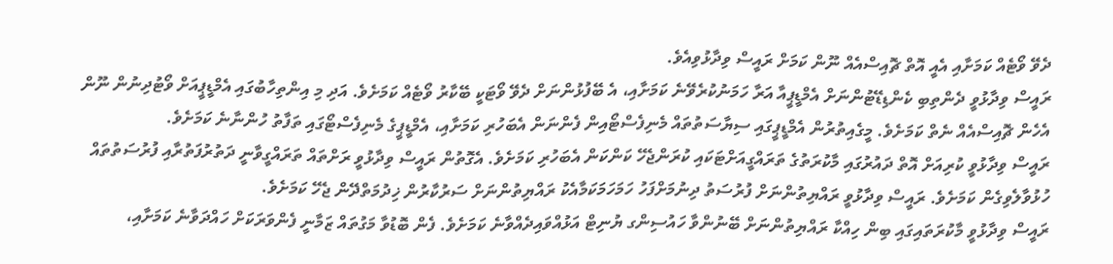ދެވޭ ވޯޓެއް ކަމަށާއި އެއީ އޮތް ޗޮއިސްއެއް ނޫން ކަމަށް ރައީސް ވިދާޅުވިއެވެ.
ރައީސް ވިދާޅުވީ ދެންތިބި ކެންޑިޑޭޓުންނަށް އެމްޑީޕީއާ އަރާ ހަމަނުކުރެވޭނެ ކަމަށާއި، އެ ބޭފުޅުންނަށް ދެވޭ ވޯޓަކީ ބޭކާރު ވޯޓެއް ކަމަށެވެ. އަދި މި އިންތިހާބުގައި އެމްޑީޕީއަށް ވޯޓުދިނުން ނޫން އެހެން ޗޮއިސްއެއް ނެތް ކަމަށެވެ. މީގެއިތުރުން އެމްޑީޕީގައި ސިޔާސަތުތައް މެނިފެސްޓޯއިން ފެންނަން އެބަހުރި ކަމަށާއި، އެމްޑީޕީގެ މެނިފެސްޓޯގައި ތަފާތު ހުންނާނެ ކަމަށެވެ.
ރައީސް ވިދާޅުވީ ކުރިއަށް އޮތް ދައުރުގައި މާކުރަތުގެ ތަރައްގީއަށްޓަކައި ކުރަންޖެހޭ ކަންކަން އެބަހުރި ކަމަށެވެ. އެގޮތުން ރައީސް ވިދާޅުވީ ރަށްތައް ތަރައްގީވާނީ ދަތުރުފަތުރާއި ފުރުސަތުތައް ހުޅުވާލެވިގެން ކަމަށެވެ. ރައީސް ވިދާޅުވީ ރައްޔިތުންނަށް ފުރުސަތު ދިނުމަށްފަހު ހަމަހަމަކަމާއެކު ރައްޔިތުންނަށް ސަރުކާރުން ޚިދުމަތްދޭން ޖެހޭ ކަމަށެވެ.
ރައީސް ވިދާޅުވީ މާކުރަތައިގައި ބިން ހިއްކާ ރައްޔިތުންނަށް ބޭނުންވާ ހައުސިންގ ޔުނިޓް އަޅުއްވައިދެއްވާނެ ކަމަށެވެ. ފެން ބޮޑުވާ މަގުތައް ޒަމާނީ ފެންވަރަކަށް ހައްދަވާނެ ކަމަށާއި،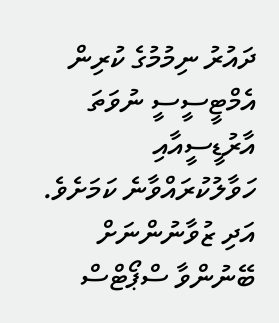ދައުރު ނިމުމުގެ ކުރިން އެމްޓީސީސީ ނުވަތަ އާރުޑީސީއާއި ހަވާލުކުރައްވާނެ ކަމަށެވެ. އަދި ޒުވާނުންނަށް ބޭނުންވާ ސްޕޯޓްސް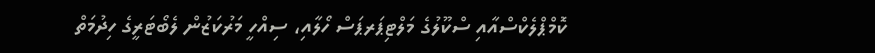ކޮމްޕްލެކްސްއާއި ސްކޫލުގެ މަލްޓިޕަރޕަސް ހޯލާއި، ސިއްހީ މަރުކަޒުން ލެބޯޓަރީގެ ހިދުމަތް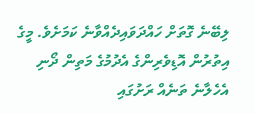ލިބޭނެ ގޮތަށް ހައްދަވައިދެއްވާނެ ކަމަށެވެ. މީގެ އިތުރުން އޮޑިވެރިންގެ އެދުމުގެ މަތިން ދޯނި އެހެލާނެ ތަނެއް ރަށުގައި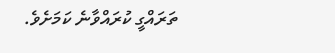ތަރައްގީ ކުރައްވާނެ ކަމަށެވެ.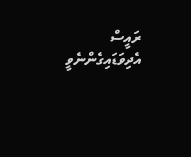ރައީސް އެދިވަޑައިގެންނެވީ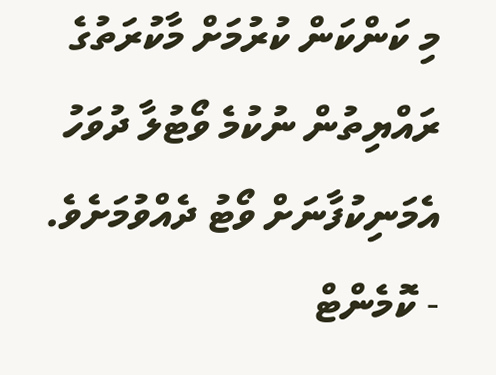މި ކަންކަން ކުރުމަށް މާކުރަތުގެ ރައްޔިތުން ނުކުމެ ވޯޓުލާ ދުވަހު އެމަނިކުފާނަށް ވޯޓު ދެއްވުމަށެވެ.
- ކޮމެންޓް